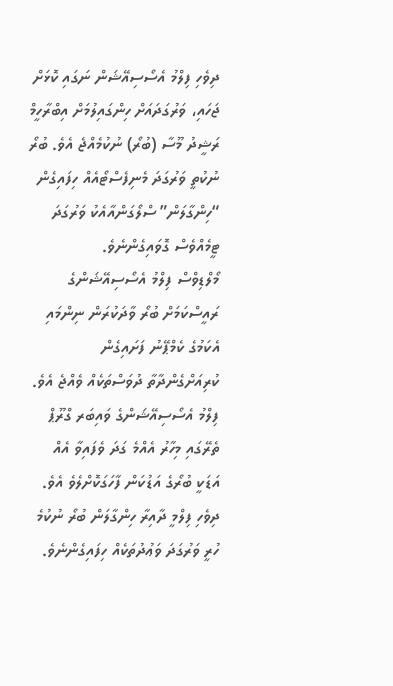ދިވެހި ފިލްމު އެސޯސިއޭޝަން ނަގައި ކޮޅަށް ޖަހައި، ވަރުގަދައަށް ހިންގައިލުމަށް އިބްރާހީމް ރަޝީދު މޫސާ (ބުރޯ) ނުކުމެއްޖެ އެވެ. ބުރޯ ނުކުތީ ވަރުގަދަ މެނިފެސްޓޯއެއް ހިފައިގެން “ހިންގާލަން” ސްލޯގަންއާއެކު ވަރުގަދަ ޓީމެއްވެސް ގޮވައިގެންނެވެ.
މޯލްޑިވްސް ފިލްމު އެސޯސިއޭޝަންގެ ރައީސްކަމަށް ބުރޯ ވާދަކުރަން ނިންމައި އެކަމުގެ ކެމްޕޭނު ފަށައިގެން ކުރިއަށްގެންދާތާ ދުވަސްތަކެއް ވެއްޖެ އެވެ. ފިލްމު އެސޯސިއޭޝަންގެ ވައިބަރ ގްރޫޕް ތެރޭގައި މިހާރު އެއްމެ ގަދަ ވެފައިވާ އެއް އަޑަކީ ބުރޯގެ އަޑުކަން ފާހަގަކޮށްލެވެ އެވެ.
ދިވެހި ފިލްމީ ދާއިރާ ހިންގާލަން ބުރޯ ނުކުމެ ހުރީ ވަރުގަދަ ވަޢުދުތަކެއް ހިފައިގެންނެވެ.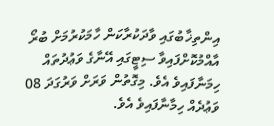އިންތިޚާބުގައި ވާދަކުރާކަން ހާމަކުރުމަށް ބުރޯ އާއްމުކޮށްފައިވާ ސިޓީގައި އޭނާގެ ވަޢުދުތައް ހިމަނާފައިވެ އެވެ. މިގޮތުން ވަރަށް ވަރުގަދަ 08 ވަޢުދެއް ހިމާނާފައިވެ އެވެ.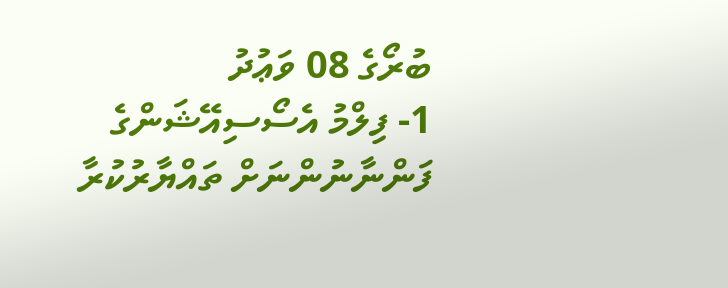ބުރޯގެ 08 ވަޢުދު
1- ފިލްމު އެސޯސިއޭޝަންގެ ފަންނާނުންނަށް ތައްޔާރުކުރާ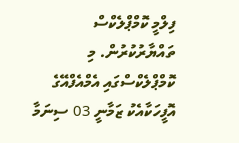ފިލްމީ ކޮމްޕްލެކްސް ތައްޔާރުކުރުން. މި ކޮމްޕްލެކްސްގައި އެމްއެފްއޭގެ އޮފީހަކާއެކު ޒަމާނީ 03 ސިނަމާ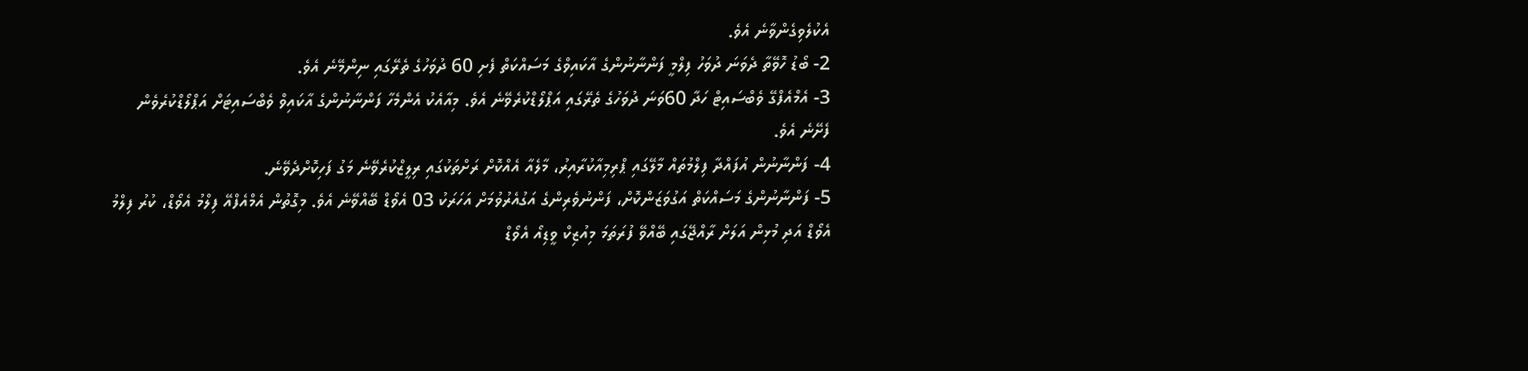އެކުލެވިގެންވާނެ އެވެ.
2- ބޯޑު ހޮވޭތާ ދެވަނަ ދުވަހު ފިލްމީ ފަންނާނުންގެ އާކައިވްގެ މަސައްކަތް ފެށި 60 ދުވަހުގެ ތެރޭގައި ނިންމޭނެ އެވެ.
3- އެމްއެފްގޭ ވެބްސައިޓް ހަދާ 60ވަނަ ދުވަހުގެ ތެރޭގައި އަޕްލޯޑްކުރެވޭނެ އެވެ. މިއާއެކު އެންމެހާ ފަންނާނުންގެ އާކައިވް ވެބްސައިޓަށް އަޕްލޯޑްކުރެވެން ފެށޭނެ އެވެ.
4- ފަންނާނުން އުފައްދާ ފިލްމުތައް މާލޭގައި ޕްރިމިއާކުރާއިރު، މާލެއާ އެއްކޮށް ރަށްތަކުގައި ރިލީޒްކުރެވޭނެ މަގު ފަހިކޮށްދެވޭނެ.
5- ފަންނާނުންގެ މަސައްކަތް އަގުވަޒަންކޮށް، ފަންނުވެރިންގެ އަގުއެރުވުމަށް އަހަރަކު 03 އެވޯޑް ބޭއްވޭނެ އެވެ. މިގޮތުން އެމްއެފްއޭ ފިލްމު އެވޯޑް، ކުރު ފިލްމު އެވޯޑް އަދި މުޅިން އަލަށް ރާއްޖޭގައި ބޭއްވޭ ފުރަތަމަ މިއުޒިކް ވީޑިއޯ އެވޯޑް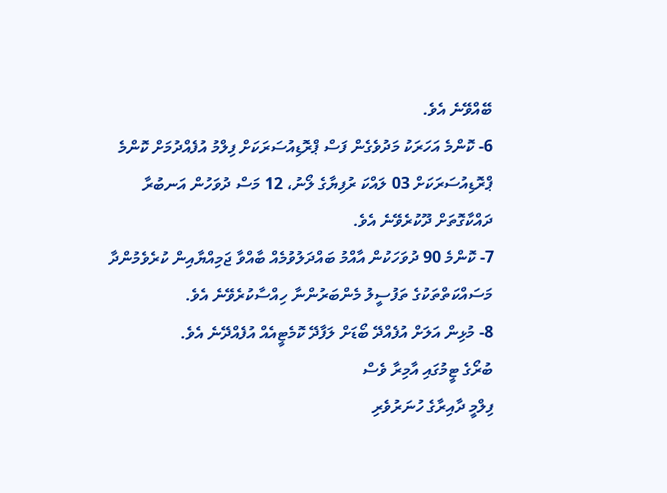ބޭއްވޭނެ އެވެ.
6- ކޮންމެ އަހަރަކު މަދުވެގެން ފަސް ޕްރޮޑިއުސަރަކަށް ފިލްމު އުފެއްދުމަށް ކޮންމެ ޕްރޮޑިއުސަރަކަށް 03 ލައްކަ ރުފިޔާގެ ލޯނު، 12 މަސް ދުވަހުން އަނބުރާ ދައްކާގޮތަށް ދޫކުރެވޭނެ އެވެ.
7- ކޮންމެ 90 ދުވަހަކުން އާއްމު ބައްދަލުވުމެއް ބާއްވާ ޖަމިއްޔާއިން ކުރެވެމުންދާ މަސައްކަތްތަކުގެ ތަފުސީލު މެންބަރުންނާ ހިއްސާކުރެވޭނެ އެވެ.
8- މުޅިން އަލަށް އުފެއްދޭ ބޯޑަށް ލަފާދޭ ކޮމެޓީއެއް އުފެއްދޭނެ އެވެ.
ބުރޯގެ ޓީމުގައި އާމިރާ ވެސް
ފިލްމީ ދާއިރާގެ ހުނަރުވެރި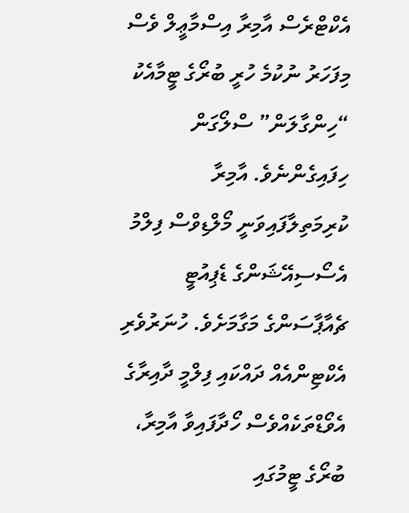އެކްޓްރެސް އާމިރާ އިސްމާޢީލް ވެސް މިފަހަރު ނުކުމެ ހުރީ ބުރޯގެ ޓީމާއެކު “ހިންގާލަން” ސްލޯގަން ހިފައިގެންނެވެ. އާމިރާ ކުރިމަތިލާފައިވަނީ މޯލްޑިވްސް ފިލްމު އެސޯސިއޭޝަންގެ ޑެޕިއުޓީ ޗެއާޕާސަންގެ މަގާމަށެވެ. ހުނަރުވެރި އެކްޓިންއެއް ދައްކައި ފިލްމީ ދާއިރާގެ އެވޯޑްތަކެއްވެސް ހޯދާފައިވާ އާމިރާ، ބުރޯގެ ޓީމުގައި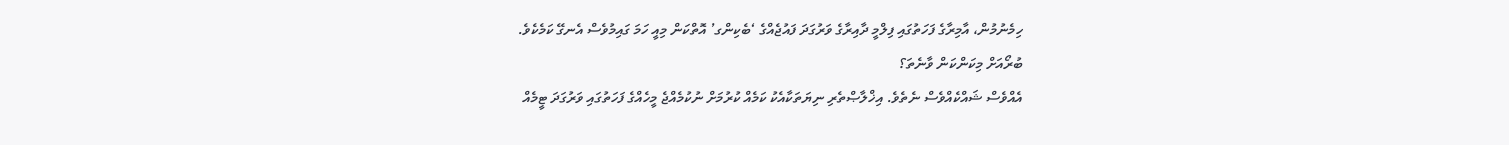ހިމެނުމުން، އާމިރާގެ ފަހަތުގައި ފިލްމީ ދާއިރާގެ ވަރުގަދަ ފައުޖެއްގެ ‘ބެކިންގ’ އޮތްކަން މިއީ ހަމަ ގައިމުވެސް އެނގޭ ކަމެކެވެ.
ބުރޯއަށް މިކަންކަން ވާނެތަ؟
އެއްވެސް ޝައްކެއްވެސް ނެތެވެ. އިޚްލާޞްތެރި ނިޔަތަކާއެކު ކަމެއް ކުރުމަށް ނުކުމެއްޖެ މީހެއްގެ ފަހަތުގައި ވަރުގަދަ ޓީމެއް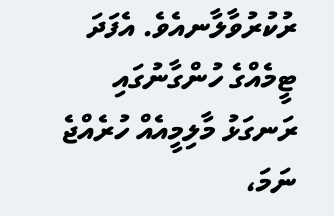ރުކުރުވާލާނއެވެ. އެފަދަ ޓީމެއްގެ ހުންގާނުގައި ރަނގަޅު މާލިމީއެއް ހުރެއްޖެ ނަމަ،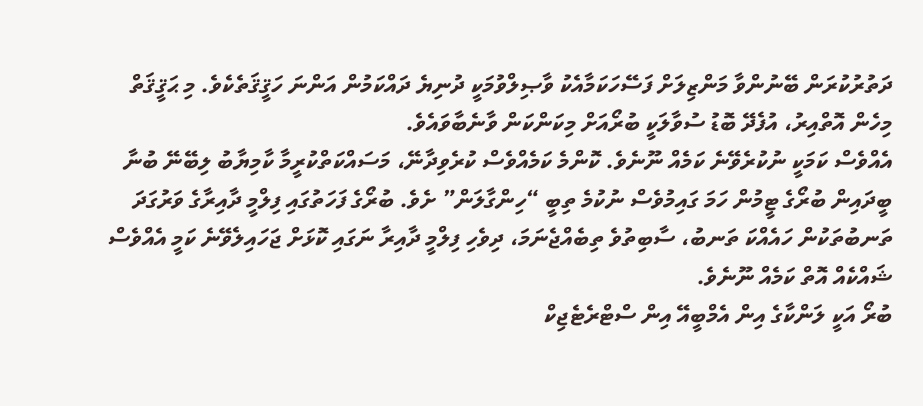ދަތުރުކުރަން ބޭނުންވާ މަންޒިލަށް ފަސޭހަކަމާއެކު ވާޞިލްވުމަކީ ދުނިޔެ ދައްކަމުން އަންނަ ހަޤީޤަތެކެވެ. މި ޙަޤީޤަތް މިހެން އޮތްއިރު، އުފެދޭ ބޮޑު ސުވާލަކީ ބުރޯއަށް މިކަންކަން ވާނެބާވައެވެ.
އެއްވެސް ކަމަކީ ނުކުރެވޭނެ ކަމެއް ނޫނެވެ. ކޮންމެ ކަމެއްވެސް ކުރެވިދާނޭ، މަސައްކަތްކުރީމާ ކާމިޔާބު ލިބޭނޭ ބުނާ ބީދައިން ބުރޯގެ ޓީމުން ހަމަ ގައިމުވެސް ނުކުމެ ތިބީ “ހިންގާލަން” ށެވެ. ބުރޯގެ ފަހަތުގައި ފިލްމީ ދާއިރާގެ ވަރުގަދަ ތަނބުތަކުން ހައެއްކަ ތަނބު، ސާބިތުވެ ތިބެއްޖެނަމަ، ދިވެހި ފިލްމީ ދާއިރާ ނަގައި ކޮޅަށް ޖަހައިލެވޭނެ ކަމީ އެއްވެސް ޝައްކެއް އޮތް ކަމެއް ނޫނެވެ.
ބުރޯ އަކީ ލަންކާގެ އިން އެމްބީއޭ އިން ސްޓްރެޓެޖިކް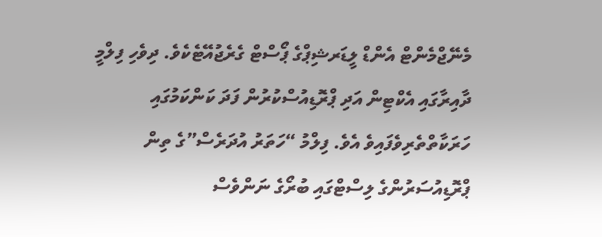މެނޭޖްމެންޓް އެންޑް ލީޑަރޝިޕްގެ ޕޯސްޓް ގެރެޖުއޭޓެކެވެ. ދިވެހި ފިލްމީ ދާއިރާގައި އެކްޓިން އަދި ޕްރޮޑިއުސްކުރުން ފަދަ ކަންކަމުގައި ހަރަކާތްތެރިވެފައިވެ އެވެ. ފިލްމު “ހަތަރު އުދަރެސް”ގެ ތިން ޕްރޮޑިއުސަރުންގެ ލިސްޓްގައި ބުރޯގެ ނަންވެސް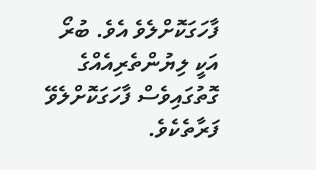ފާހަގަކޮށްލެވެ އެވެ. ބުރޯ އަކީ ލިޔުންތެރިއެއްގެ ގޮތުގައިވެސް ފާހަގަކޮށްލެވޭ ފަރާތެކެވެ.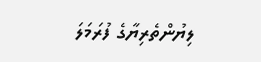ލިޔުންތެރިޔާގެ ފުރަމަލަ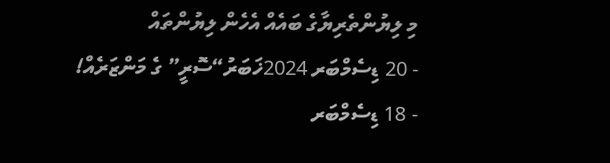މި ލިޔުންތެރިޔާގެ ބައެއް އެހެން ލިޔުންތައް
- 20 ޑިސެމްބަރ 2024ޚަބަރު“ސޮރީ” ގެ މަންޒަރެއް!
- 18 ޑިސެމްބަރ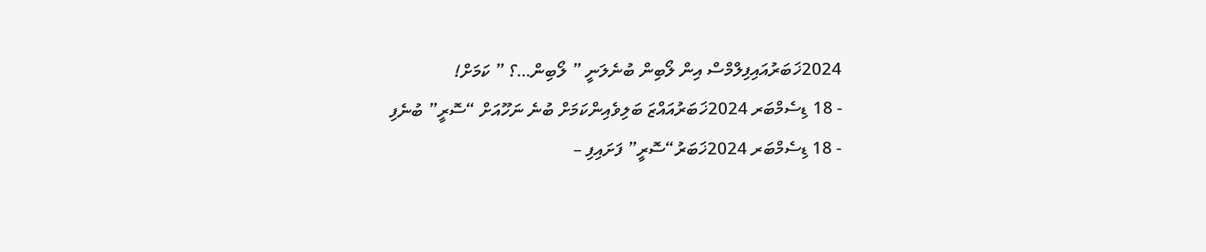2024ޚަބަރުއައިފިލްމްސް އިން ލޯބިން ބުނެލަނީ ” ލޯބިން…؟ ” ކަމަށް!
- 18 ޑިސެމްބަރ 2024ޚަބަރުއައްޒަ ބަލިވެއިންކަމަށް ބުނެ ނަހޫއަށް “ސޮރީ” ބުނެފި
- 18 ޑިސެމްބަރ 2024ޚަބަރު“ސޮރީ” ފަށައިފި –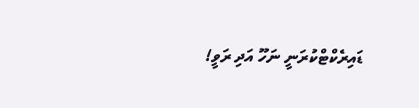ޑައިރެކްޓްކުރަނީ ނަހޫ އަދި ރަވީ!